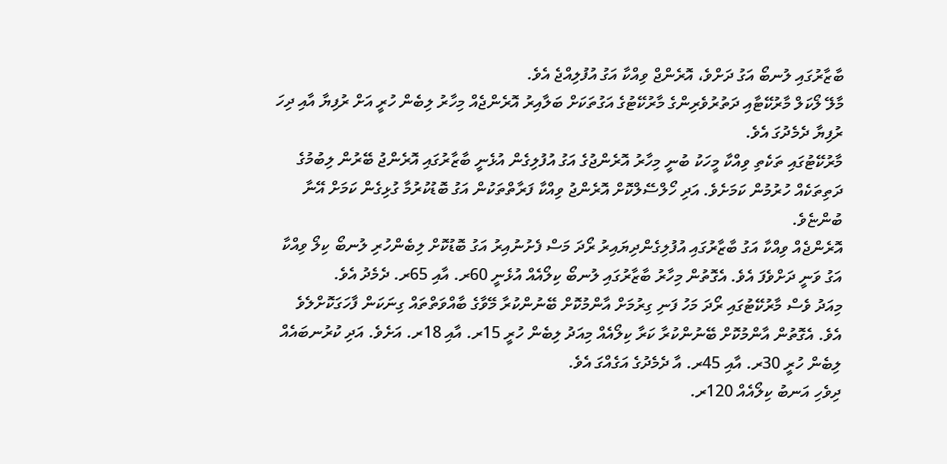ބާޒާރުގައި ލުނބޯ އަގު ދަށްވެ، އޮރެންޖް ވިއްކާ އަގު އުފުލިއްޖެ އެވެ.
މާލޭ ލޯކަލް މާރުކޭޓާއި ދަތުރުވެރިންގެ މާރުކޭޓުގެ އަގުތަކަށް ބަލާއިރު އޮރެންޖެއް މިހާރު ލިބެން ހުރީ އަށް ރުފިޔާ އާއި ދިހަ ރުފިޔާ ދެމެދުގަ އެވެ.
މާރުކޭޓުގައި ތަކެތި ވިއްކާ މީހަކު ބުނީ މިހާރު އޮރެންޖުގެ އަގު އުފުލިގެން އުޅެނީ ބާޒާރުގައި އޮރެންޖު ބޭރުން ލިބުމުގެ ދަތިތަކެއް ހުރުމުން ކަމަށެވެ. އަދި ހޯލްސޭލްކޮށް އޮރެންޖު ވިއްކާ ފަރާތްތަކުން އަގު ބޮޑުކުރުމާ ގުޅިގެން ކަމަށް އޭނާ ބުންޏެވެ.
އޮރެންޖެއް ވިއްކާ އަގު ބާޒާރުގައި އުފުލިގެންދިޔައިރު ރޯދަ މަސް ފެށުނުއިރު އަގު ބޮޑުކޮށް ލިބެންހުރި ލުނބޯ ކިލޯ ވިއްކާ އަގު ވަނީ ދަށްވެފަ އެވެ. އެގޮތުން މިހާރު ބާޒާރުގައި ލުނބޯ ކިލޯއެއް އުޅެނީ 60ރ. އާއި 65ރ. ދެމެދު އެވެ.
މިއަދު ވެސް މާރުކޭޓުގައި ރޯދަ މަހު ފަނި ގިރުމަށް އާންމުކޮށް ބޭނުންކުރާ މޭވާގެ ބާއްވަތްތައް ގިނަކަން ފާހަގަކޮށްލެވެ އެވެ. އެގޮތުން އާންމުކޮށް ބޭނުންކުރާ ކަރާ ކިލޯއެއް މިއަދު ލިބެން ހުރީ 15ރ. އާއި 18ރ. އަށެވެ. އަދި ކުރުނބައެއް ލިބެން ހުރީ 30ރ. އާއި 45ރ. އާ ދެމެދުގެ އަގެއްގަ އެވެ.
ދިވެހި އަނބު ކިލޯއެއް 120ރ.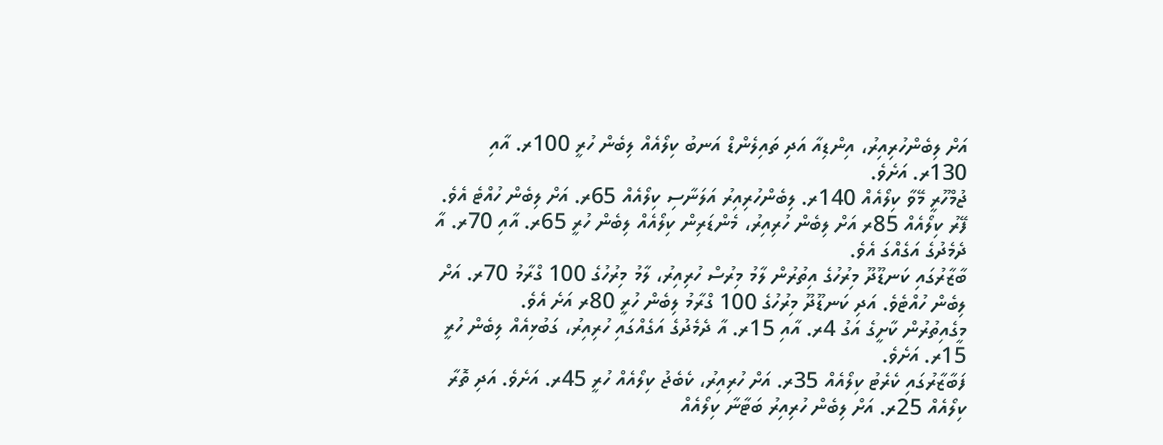އަށް ލިބެންހުރިއިރު، އިންޑިއާ އަދި ތައިލެންޑް އަނބު ކިލޯއެއް ލިބެން ހުރީ 100ރ. އާއި 130ރ. އަށެވެ.
ޖުމްހޫރީ މޭވާ ކިލޯއެއް 140ރ. ލިބެންހުރިއިރު އަލަނާސި ކިލޯއެއް 65ރ. އަށް ލިބެން ހުއްޓެ އެވެ.
ފޭރު ކިލޯއެއް 85ރ އަށް ލިބެން ހުރިއިރު، މެންޑަރިން ކިލޯއެއް ލިބެން ހުރީ 65ރ. އާއި 70ރ. އާ ދެމެދުގެ އަގެއްގަ އެވެ.
ބާޒާރުގައި ކަނޑޫދޫ މިރުހުގެ އިތުރުން ލާމު މިރުސް ހުރިއިރު، ލާމު މިރުހުގެ 100 ގްރާމު 70ރ. އަށް ލިބެން ހުއްޓެވެ. އަދި ކަނޑޫދޫ މިރުހުގެ 100 ގްރާމު ލިބެން ހުރީ 80ރ އަށެ އެވެ.
މީގެއިތުރުން ކާށީގެ އަގު 4ރ. އާއި 15ރ. އާ ދެމެދުގެ އަގެއްގައި ހުރިއިރު، ގަބުޅިއެއް ލިބެން ހުރީ 15ރ. އަށެވެ.
ފަބާޒާރުގައި ކެރެޓު ކިލޯއެއް 35ރ. އަށް ހުރިއިރު، ކެބެޖު ކިލޯއެއް ހުރީ 45ރ. އަށެވެ. އަދި ތޮރާ ކިލޯއެއް 25ރ. އަށް ލިބެން ހުރިއިރު ބަޓާނާ ކިލޯއެއް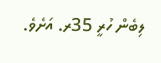ލިބެން ހުރީ 35ރ. އަށެވެ.